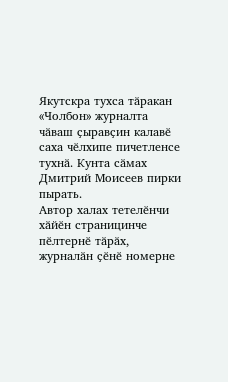Якутскра тухса тӑракан «Чолбон» журналта чӑваш ҫыравҫин калавӗ саха чӗлхипе пичетленсе тухнӑ. Кунта сӑмах Дмитрий Моисеев пирки пырать.
Автор халах тетелӗнчи хӑйӗн страницинче пӗлтернӗ тӑрӑх, журналӑн ҫӗнӗ номерне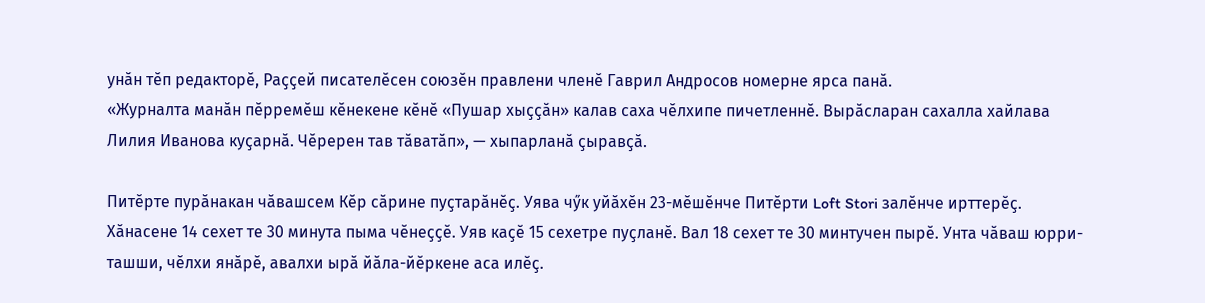унӑн тӗп редакторӗ, Раҫҫей писателӗсен союзӗн правлени членӗ Гаврил Андросов номерне ярса панӑ.
«Журналта манӑн пӗрремӗш кӗнекене кӗнӗ «Пушар хыҫҫӑн» калав саха чӗлхипе пичетленнӗ. Вырӑсларан сахалла хайлава Лилия Иванова куҫарнӑ. Чӗререн тав тӑватӑп», — хыпарланӑ ҫыравҫӑ.

Питӗрте пурӑнакан чӑвашсем Кӗр сӑрине пуҫтарӑнӗҫ. Уява чӳк уйӑхӗн 23-мӗшӗнче Питӗрти Loft Stori залӗнче ирттерӗҫ.
Хӑнасене 14 сехет те 30 минута пыма чӗнеҫҫӗ. Уяв каҫӗ 15 сехетре пуҫланӗ. Вал 18 сехет те 30 минтучен пырӗ. Унта чӑваш юрри-ташши, чӗлхи янӑрӗ, авалхи ырӑ йӑла-йӗркене аса илӗҫ.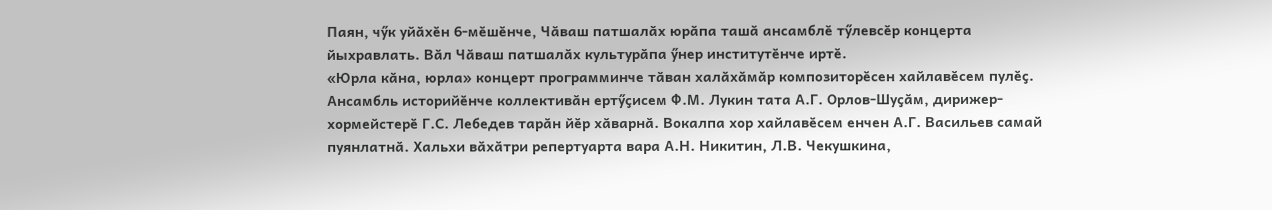Паян, чӳк уйӑхӗн 6-мӗшӗнче, Чӑваш патшалӑх юрӑпа ташӑ ансамблӗ тӳлевсӗр концерта йыхравлать. Вӑл Чӑваш патшалӑх культурӑпа ӳнер институтӗнче иртӗ.
«Юрла кӑна, юрла» концерт программинче тӑван халӑхӑмӑр композиторӗсен хайлавӗсем пулӗҫ.
Ансамбль историйӗнче коллективӑн ертӳҫисем Ф.М. Лукин тата А.Г. Орлов-Шуҫӑм, дирижер-хормейстерӗ Г.С. Лебедев тарӑн йӗр хӑварнӑ. Вокалпа хор хайлавӗсем енчен А.Г. Васильев самай пуянлатнӑ. Хальхи вӑхӑтри репертуарта вара А.Н. Никитин, Л.В. Чекушкина,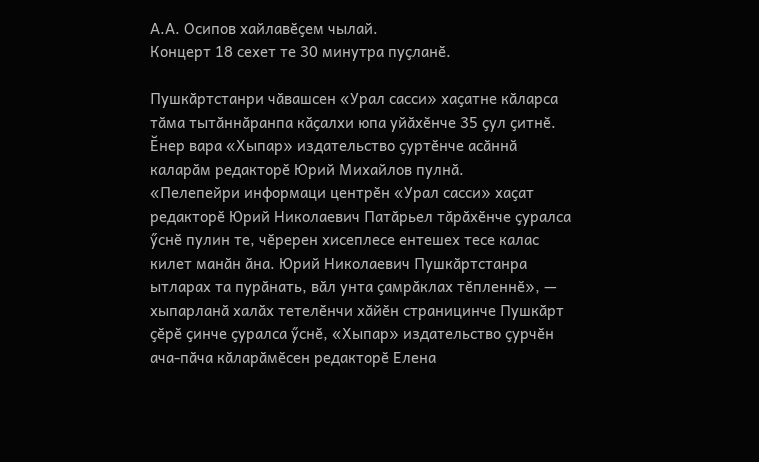А.А. Осипов хайлавӗҫем чылай.
Концерт 18 сехет те 30 минутра пуҫланӗ.

Пушкӑртстанри чӑвашсен «Урал сасси» хаҫатне кӑларса тӑма тытӑннӑранпа кӑҫалхи юпа уйӑхӗнче 35 ҫул ҫитнӗ. Ӗнер вара «Хыпар» издательство ҫуртӗнче асӑннӑ каларӑм редакторӗ Юрий Михайлов пулнӑ.
«Пелепейри информаци центрӗн «Урал сасси» хаҫат редакторӗ Юрий Николаевич Патӑрьел тӑрӑхӗнче ҫуралса ӳснӗ пулин те, чӗререн хисеплесе ентешех тесе калас килет манӑн ӑна. Юрий Николаевич Пушкӑртстанра ытларах та пурӑнать, вӑл унта ҫамрӑклах тӗпленнӗ», — хыпарланӑ халӑх тетелӗнчи хӑйӗн страницинче Пушкӑрт ҫӗрӗ ҫинче ҫуралса ӳснӗ, «Хыпар» издательство ҫурчӗн ача-пӑча кӑларӑмӗсен редакторӗ Елена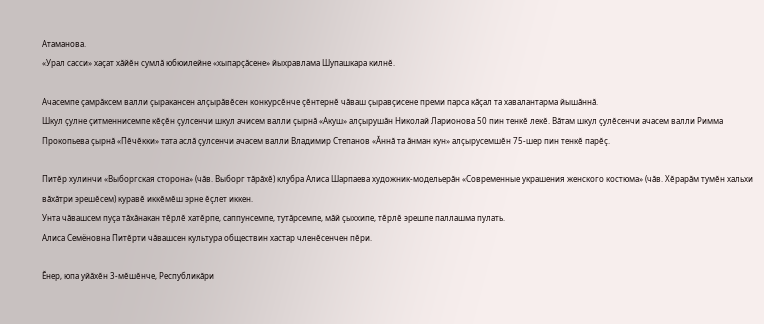Атаманова.
«Урал сасси» хаҫат хӑйӗн сумлӑ юбюилейне «хыпарҫӑсене» йыхравлама Шупашкара килнӗ.

Ачасемпе ҫамрӑксем валли ҫыракансен алҫырӑвӗсен конкурсӗнче ҫӗнтернӗ чӑваш ҫыравҫисене преми парса кӑҫал та хавалантарма йышӑннӑ.
Шкул ҫулне ҫитменнисемпе кӗҫӗн ҫулсенчи шкул ачисем валли ҫырнӑ «Акуш» алҫырушӑн Николай Ларионова 50 пин тенкӗ лекӗ. Вӑтам шкул ҫулӗсенчи ачасем валли Римма Прокопьева ҫырнӑ «Пӗчӗкки» тата аслӑ ҫулсенчи ачасем валли Владимир Степанов «Ӑннӑ та ӑнман кун» алҫырусемшӗн 75-шер пин тенкӗ парӗҫ.

Питӗр хулинчи «Выборгская сторона» (чӑв. Выборг тӑрӑхӗ) клубра Алиса Шарпаева художник-модельерӑн «Современные украшения женского костюма» (чӑв. Хӗрарӑм тумӗн хальхи вӑхӑтри эрешӗсем) куравӗ иккӗмӗш эрне ӗҫлет иккен.
Унта чӑвашсем пуҫа тӑхӑнакан тӗрлӗ хатӗрпе, саппунсемпе, тутӑрсемпе, мӑй ҫыххипе, тӗрлӗ эрешпе паллашма пулать.
Алиса Семёновна Питӗрти чӑвашсен культура обществин хастар членӗсенчен пӗри.

Ӗнер, юпа уйӑхӗн 3-мӗшӗнче, Республикӑри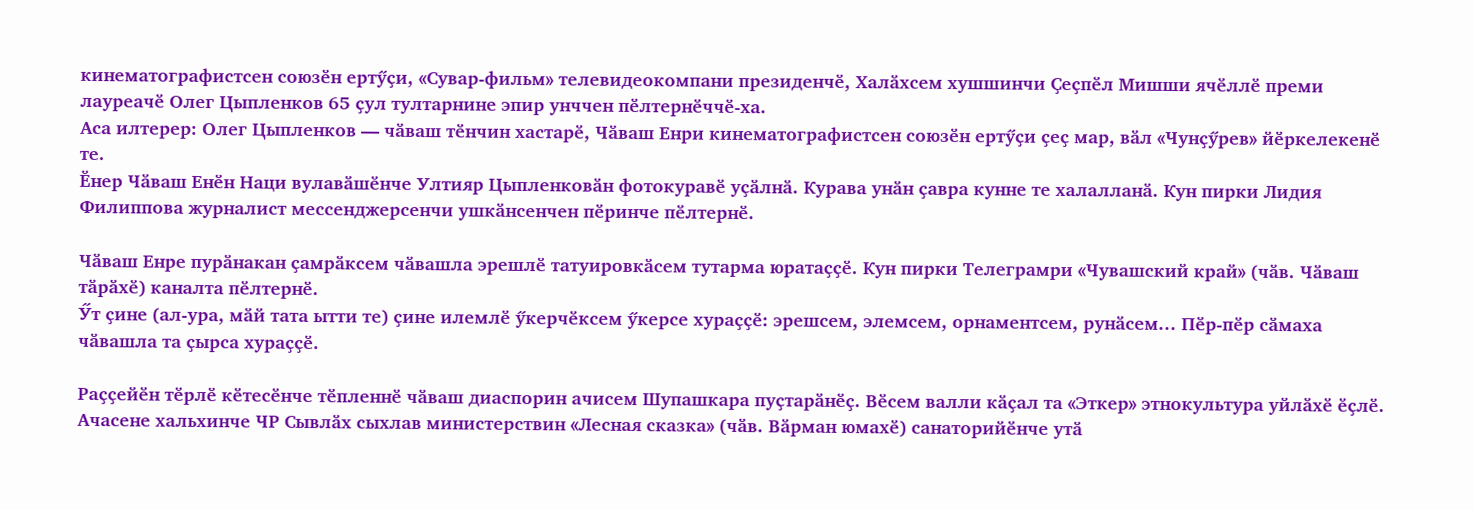кинематографистсен союзӗн ертӳҫи, «Сувар-фильм» телевидеокомпани президенчӗ, Халӑхсем хушшинчи Ҫеҫпӗл Мишши ячӗллӗ преми лауреачӗ Олег Цыпленков 65 ҫул тултарнине эпир унччен пӗлтернӗччӗ-ха.
Аса илтерер: Олег Цыпленков — чӑваш тӗнчин хастарӗ, Чӑваш Енри кинематографистсен союзӗн ертӳҫи ҫеҫ мар, вӑл «Чунҫӳрев» йӗркелекенӗ те.
Ӗнер Чӑваш Енӗн Наци вулавӑшӗнче Ултияр Цыпленковӑн фотокуравӗ уҫӑлнӑ. Курава унӑн ҫавра кунне те халалланӑ. Кун пирки Лидия Филиппова журналист мессенджерсенчи ушкӑнсенчен пӗринче пӗлтернӗ.

Чӑваш Енре пурӑнакан ҫамрӑксем чӑвашла эрешлӗ татуировкӑсем тутарма юратаҫҫӗ. Кун пирки Телеграмри «Чувашский край» (чӑв. Чӑваш тӑрӑхӗ) каналта пӗлтернӗ.
Ӳт ҫине (ал-ура, мӑй тата ытти те) ҫине илемлӗ ӳкерчӗксем ӳкерсе хураҫҫӗ: эрешсем, элемсем, орнаментсем, рунӑсем... Пӗр-пӗр сӑмаха чӑвашла та ҫырса хураҫҫӗ.

Раҫҫейӗн тӗрлӗ кӗтесӗнче тӗпленнӗ чӑваш диаспорин ачисем Шупашкара пуҫтарӑнӗҫ. Вӗсем валли кӑҫал та «Эткер» этнокультура уйлӑхӗ ӗҫлӗ.
Ачасене хальхинче ЧР Сывлӑх сыхлав министерствин «Лесная сказка» (чӑв. Вӑрман юмахӗ) санаторийӗнче утӑ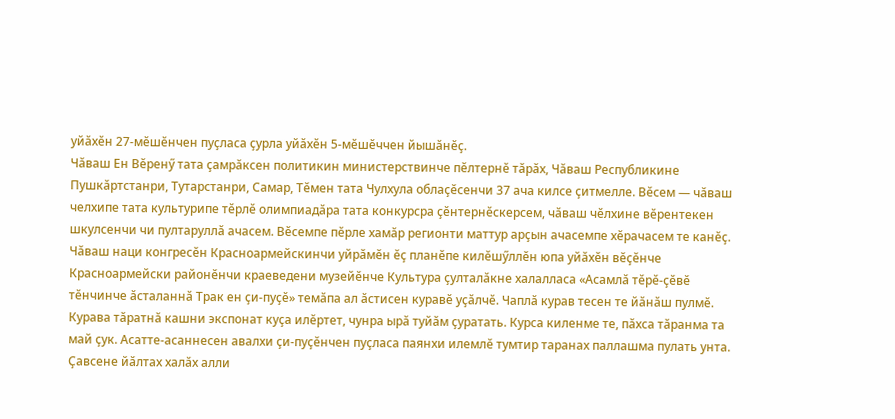уйӑхӗн 27-мӗшӗнчен пуҫласа ҫурла уйӑхӗн 5-мӗшӗччен йышӑнӗҫ.
Чӑваш Ен Вӗренӳ тата ҫамрӑксен политикин министерствинче пӗлтернӗ тӑрӑх, Чӑваш Республикине Пушкӑртстанри, Тутарстанри, Самар, Тӗмен тата Чулхула облаҫӗсенчи 37 ача килсе ҫитмелле. Вӗсем — чӑваш челхипе тата культурипе тӗрлӗ олимпиадӑра тата конкурсра ҫӗнтернӗскерсем, чӑваш чӗлхине вӗрентекен шкулсенчи чи пултаруллӑ ачасем. Вӗсемпе пӗрле хамӑр регионти маттур арҫын ачасемпе хӗрачасем те канӗҫ.
Чӑваш наци конгресӗн Красноармейскинчи уйрӑмӗн ӗҫ планӗпе килӗшӳллӗн юпа уйӑхӗн вӗҫӗнче Красноармейски районӗнчи краеведени музейӗнче Культура ҫулталӑкне халалласа «Асамлӑ тӗрӗ-ҫӗвӗ тӗнчинче ӑсталаннӑ Трак ен ҫи-пуҫӗ» темӑпа ал ӑстисен куравӗ уҫӑлчӗ. Чаплӑ курав тесен те йӑнӑш пулмӗ. Курава тӑратнӑ кашни экспонат куҫа илӗртет, чунра ырӑ туйӑм ҫуратать. Курса киленме те, пӑхса тӑранма та май ҫук. Асатте-асаннесен авалхи ҫи-пуҫӗнчен пуҫласа паянхи илемлӗ тумтир таранах паллашма пулать унта. Ҫавсене йӑлтах халӑх алли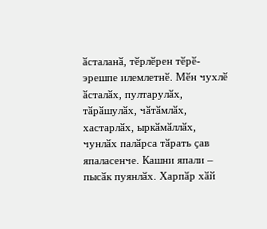ӑсталанӑ, тӗрлӗрен тӗрӗ-эрешпе илемлетнӗ. Мӗн чухлӗ ӑсталӑх, пултарулӑх, тӑрӑшулӑх, чӑтӑмлӑх, хастарлӑх, ыркӑмӑллӑх, чунлӑх палӑрса тӑрать ҫав япаласенче. Кашни япали – пысӑк пуянлӑх. Харпӑр хӑй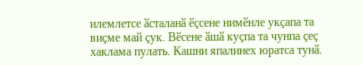илемлетсе ӑсталанӑ ӗҫсене нимӗнле укҫапа та виҫме май ҫук. Вӗсене ӑшӑ куҫпа та чунпа ҫеҫ хаклама пулать. Кашни япалинех юратса тунӑ.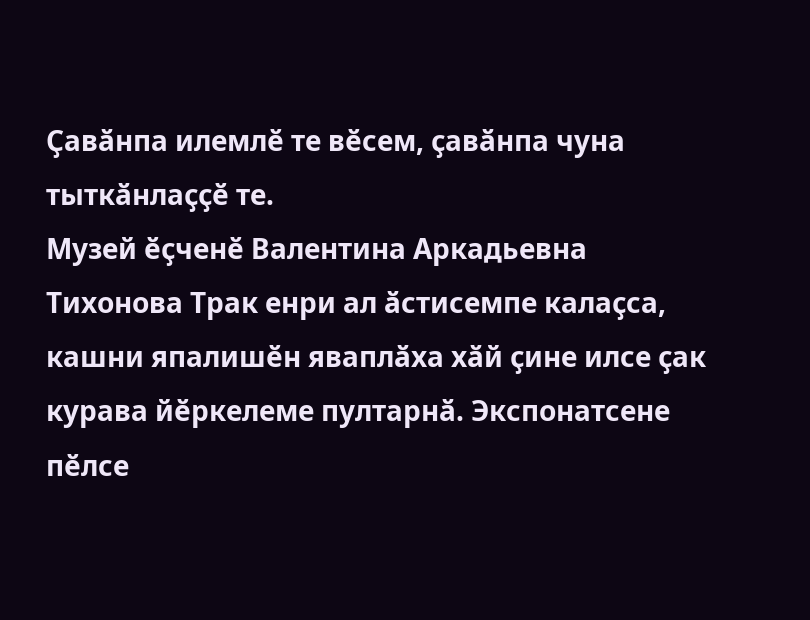Ҫавӑнпа илемлӗ те вӗсем, ҫавӑнпа чуна тыткӑнлаҫҫӗ те.
Музей ӗҫченӗ Валентина Аркадьевна Тихонова Трак енри ал ӑстисемпе калаҫса, кашни япалишӗн яваплӑха хӑй ҫине илсе ҫак курава йӗркелеме пултарнӑ. Экспонатсене пӗлсе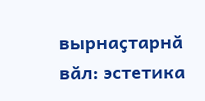вырнаҫтарнӑ вӑл: эстетика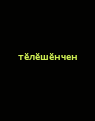тӗлӗшӗнчен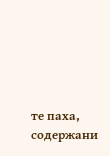те паха, содержани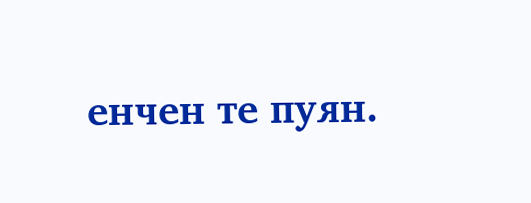енчен те пуян.